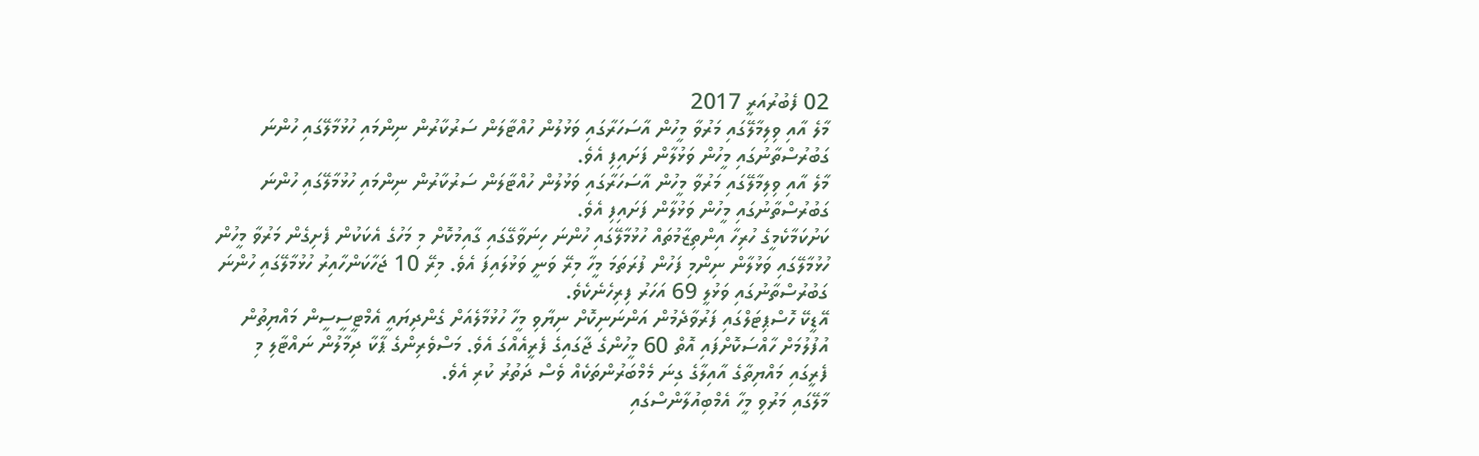02 ފެބުރުއަރީ 2017
މާލެ އާއި ވިލިމާލޭގައި މަރުވާ މީހުން އާސަހަރާގައި ވަޅުލުން ހުއްޓާލަން ސަރުކާރުން ނިންމައި ހުޅުމާލޭގައި ހުންނަ ގަބުރުސްތާނުގައި މީހުން ވަޅުލާން ފަށައިފި އެވެ.
މާލެ އާއި ވިލިމާލޭގައި މަރުވާ މީހުން އާސަހަރާގައި ވަޅުލުން ހުއްޓާލަން ސަރުކާރުން ނިންމައި ހުޅުމާލޭގައި ހުންނަ ގަބުރުސްތާނުގައި މީހުން ވަޅުލާން ފަށައިފި އެވެ.
ކަށުކަމާކެމީގެ ހުރިހާ އިންތިޒާމުތައް ހުޅުމާލޭގައި ހުންނަ ހިނަވާގޭގައި ގާއިމުކޮށް މި މަހުގެ އެކަކުން ފެށިގެން މަރުވާ މީހުން ހުޅުމާލޭގައި ވަޅުލާން ނިންމި ފަހުން ފުރަތަމަ މީހާ މިރޭ ވަނީ ވަޅުލައިފަ އެވެ. މިރޭ 10 ޖަހާކަންހާއިރު ހުޅުމާލޭގައި ހުންނަ ގަބުރުސްތާނުގައި ވަޅުލީ 69 އަހަރު ފިރިހެނެކެވެ.
އޭޑީކޭ ހޮސްޕިޓަލްގައި ފަރުވާދެމުން އަންނަނިކޮށް ނިޔާވި މީހާ ހުޅުމާލެއަށް ގެންދިޔައީ އެމްޓީސީސީން މައްޔިތުން އުފުލުމަށް ހާއްސަކޮށްފައި އޮތް 60 މީހުންގެ ޖާގައިގެ ފެރީއެއްގަ އެވެ. މަސްވެރިންގެ ޕާކާ ދިމާލުން ނައްޓާލި މި ފެރީގައި މައްޔިތާގެ އާއިލާގެ ގިނަ މެމްބަރުންތަކެއް ވެސް ދަތުރު ކުރި އެވެ.
މާލޭގައި މަރުވި މީހާ އެމްބިއުލާންސްގައި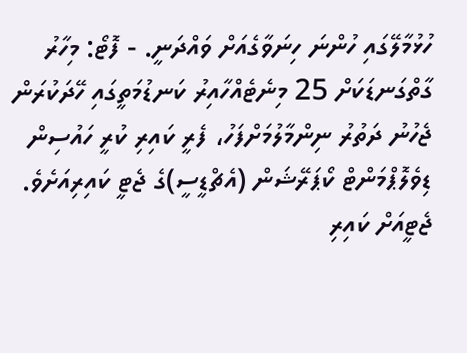ހުޅުމާލޭގައި ހުންނަ ހިނަވާގެއަށް ވައްދަނީ. - ފޮޓޯ: މިހާރު
ގާތްގަނޑަކަށް 25 މިނެޓެއްހާއިރު ކަނޑުމަތީގައި ހޭދަކުރަން ޖެހުނު ދަތުރު ނިންމާލުމަށްފަހު، ފެރީ ކައިރި ކުރީ ހައުސިން ޑިވެލޮޕްމަންޓް ކޯޕަރޭޝަން (އެޗްޑީސީ)ގެ ޖެޓީ ކައިރިއަށެވެ. ޖެޓީއަށް ކައިރި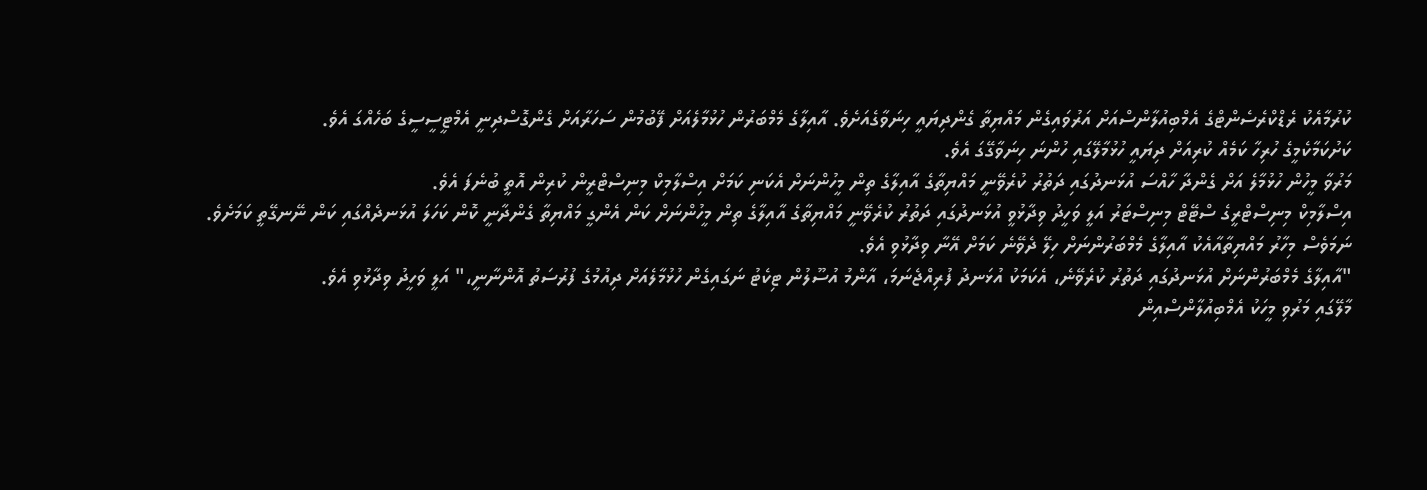ކުރުމާއެކު ރެޑްކްރެސެންޓްގެ އެމްބިއުލާންސްއަށް އަރުވައިގެން މައްޔިތާ ގެންދިޔައީ ހިނަވާގެއަށެވެ. އާއިލާގެ މެމްބަރުން ހުޅުމާލެއަށް ފޭބުމުން ސަހަރާއަށް ގެންގޮސްދިނީ އެމްޓީސީސީގެ ބަހެއްގަ އެވެ.
ކަށުކަމާކެމީގެ ހުރިހާ ކަމެއް ކުރިއަށް ދިޔައީ ހުޅުމާލޭގައި ހުންނަ ހިނަވާގޭގަ އެވެ.
މަރުވާ މީހުން ހުޅުމާލެ އަށް ގެންދާ ހާއްސަ އުޅަނދުގައި ދަތުރު ކުރެވޭނީ މައްޔިތާގެ އާއިލާގެ ތިން މީހުންނަށް އެކަނި ކަމަށް އިސްލާމިކް މިނިސްޓްރީން ކުރިން އޮތީ ބުނެފަ އެވެ.
އިސްލާމިކް މިނިސްޓްރީގެ ސްޓޭޓް މިނިސްޓަރު އަލީ ވަހީދު ވިދާޅުވީ އުޅަނދުގައި ދަތުރު ކުރެވޭނީ މައްޔިތާގެ އާއިލާގެ ތިން މީހުންނަށް ކަން އެންގީ މައްޔިތާ ގެންދާނީ ކޮން ކަހަލަ އުޅަނދެއްގައި ކަން ނޭނގޭތީ ކަމަށެވެ. ނަމަވެސް މިހާރު މައްޔިތާއާއެކު އާއިލާގެ މެމްބަރުންނަށް ހިލޭ ދެވޭނެ ކަމަށް އޭނާ ވިދާޅުވި އެވެ.
"އާއިލާގެ މެމްބަރުންނަށް އުޅަނދުގައި ދަތުރު ކުރެވޭނެ، އެކަމަކު އުޅަނދު ފުރިއްޖެނަމަ، އާންމު އުސޫލުން ޓިކެޓު ނަގައިގެން ހުޅުމާލެއަށް ދިއުމުގެ ފުރުސަތު އޮންނާނީ،" އަލީ ވަހީދު ވިދާޅުވި އެވެ.
މާލޭގައި މަރުވި މީހަކު އެމްބިއުލާންސްއިން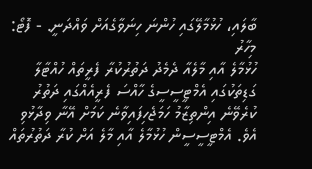ބާލައި، ހުޅުމާލޭގައި ހުންނަ ހިނަވާގެއަށް ވައްދަނީ. - ފޮޓޯ: މިހާރު
ހުޅުމާލެ އާއި މާލެއާ ދެމެދު ދަތުރުކުރާ ފެރީތައް ހުއްޓާލާ ގަޑިތަކުގައި އެމްޓީސީސީގެ ހާއްސަ ފެރީއެއްގައި ދަތުރު ކުރެވޭނެ އިންތިޒާމު ހަމަޖެހިފައިވާނެ ކަމަށް އޭނާ ވިދާޅުވި އެވެ. އެމްޓީސީސީން ހުޅުމާލެ އާއި މާލެ އަށް ކުރާ ދަތުރުތައް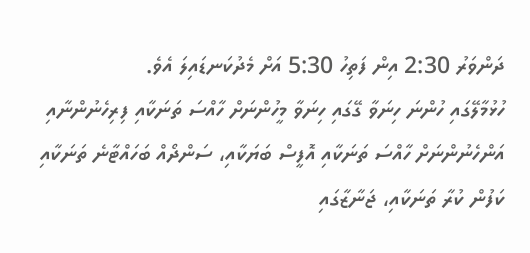ދަންވަރު 2:30 އިން ފަތިހު 5:30 އަށް މެދުކަނޑައިލަ އެވެ.
ހުޅުމާލޭގައި ހުންނަ ހިނަވާ ގޭގައި ހިނަވާ މީހުންނަށް ހާއްސަ ތަނަކާއި ފިރިހެނުންނާއި އަންހެނުންނަށް ހާއްސަ ތަނަކާއި އޮފީސް ބަޔަކާއި، ސަންދޯއް ބަހައްޓާނެ ތަނަކާއި ކަފުން ކުރާ ތަނަކާއި، ޖަނާޒާގައި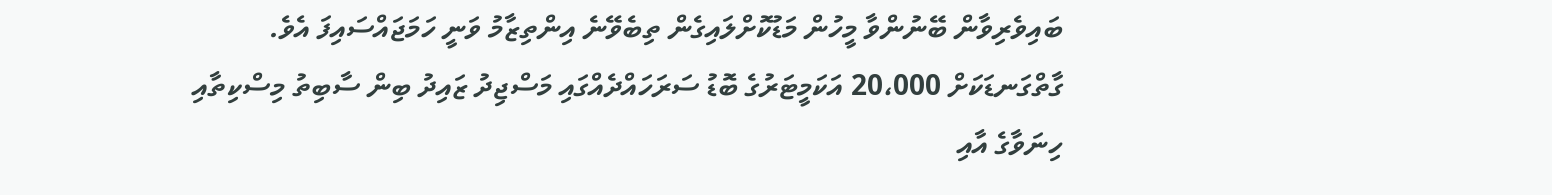ބައިވެރިވާން ބޭނުންވާ މީހުން މަޑުކޮށްލައިގެން ތިބެވޭނެ އިންތިޒާމު ވަނީ ހަމަޖައްސައިފަ އެވެ.
ގާތްގަނޑަކަށް 20،000 އަކަމީޓަރުގެ ބޮޑު ސަރަހައްދެއްގައި މަސްޖިދު ޒައިދު ބިން ސާބިތު މިސްކިތާއި ހިނަވާގެ އާއި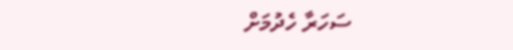ސަހަރާ ހެދުމަށް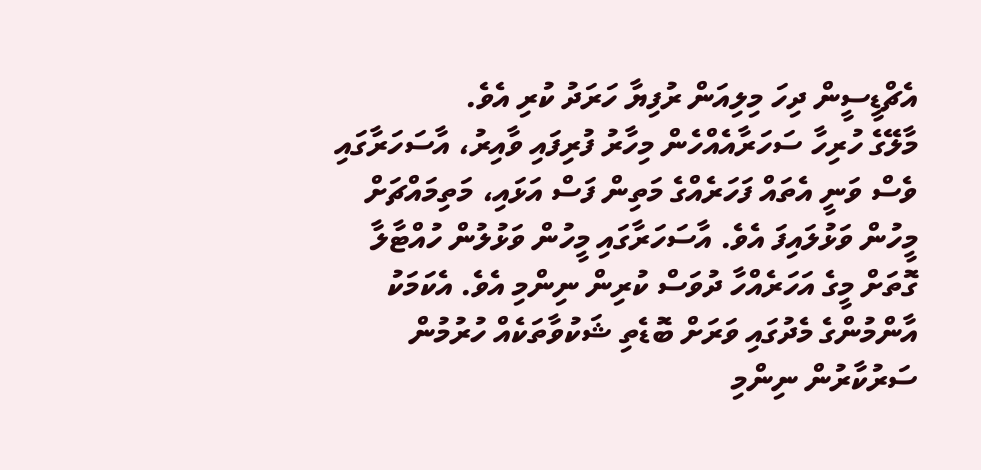އެޗްޑީސީން ދިހަ މިލިއަން ރުފިޔާ ހަރަދު ކުރި އެވެ.
މާލޭގެ ހުރިހާ ސަހަރާއެއްހެން މިހާރު ފުރިފައި ވާއިރު، އާސަހަރާގައި ވެސް ވަނީ އެތައް ފަހަރެއްގެ މަތިން ފަސް އަޅައި، މަތިމައްޗަށް މީހުން ވަޅުލައިފަ އެވެ. އާސަހަރާގައި މީހުން ވަޅުލުން ހުއްޓާލާ ގޮތަށް މީގެ އަހަރެއްހާ ދުވަސް ކުރިން ނިންމި އެވެ. އެކަމަކު އާންމުންގެ މެދުގައި ވަރަށް ބޮޑެތި ޝަކުވާތަކެއް ހުރުމުން ސަރުކާރުން ނިންމި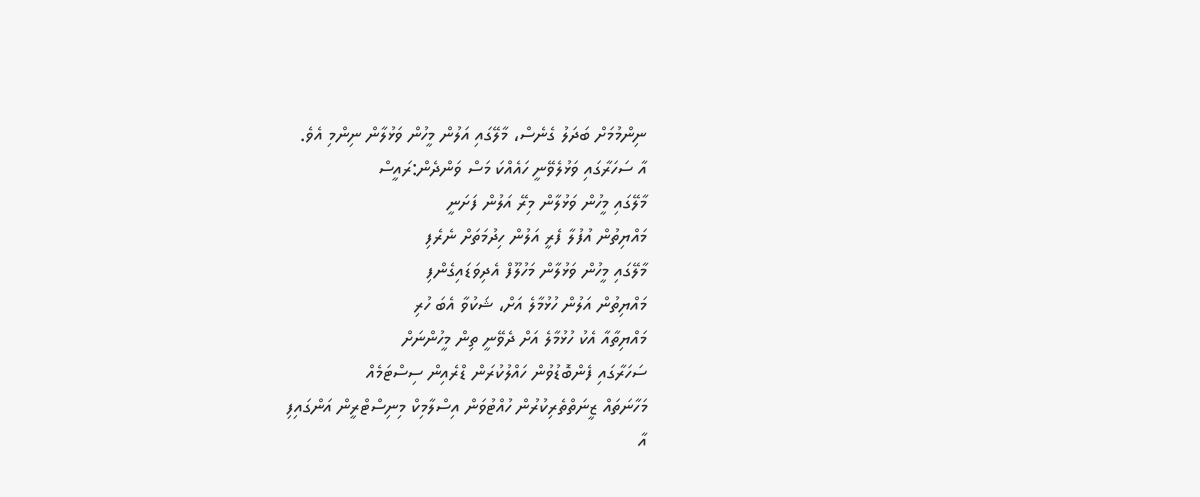ނިންމުމަށް ބަދަލު ގެނެސް، މާލޭގައި އަލުން މީހުން ވަޅުލާން ނިންމި އެވެ.
އާ ސަހަރާގައި ވަޅުލެވޭނީ ހައެއްކަ މަސް ވަންދެން:ރައީސް
މާލޭގައި މީހުން ވަޅުލާން މިރޭ އަލުން ފަށަނީ
މައްޔިތުން އުފުލާ ފެރީ އަލުން ހިދުމަތަށް ނެރެފި
މާލޭގައި މީހުން ވަޅުލާން މަހުލޫފް އެދިވަޑައިގެންފި
މައްޔިތުން އަލުން ހުޅުމާލެ އަށް، ޝަކުވާ އެބަ ހުރި
މައްޔިތާއާ އެކު ހުޅުމާލެ އަށް ދެވޭނީ ތިން މީހުންނަށް
ސަހަރާގައި ފެންބޮޑުވުން ހައްލުކުރަން ޑްރެއިން ސިސްޓަމެއް
މަހާނަތައް ޒީނަތްތެރިކުރުން ހުއްޓުވަން އިސްލާމިކް މިނިސްޓްރީން އަންގައިފި
އާ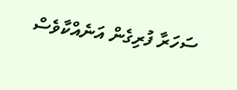ސަހަރާ ފުރިގެން އަނެއްކާވެސް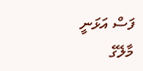ފަސް އަޅަނީ
މާލޭގެ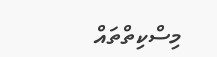މިސްކިތްތައް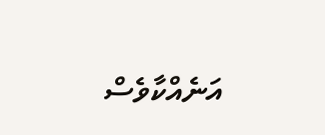އަނެއްކާވެސް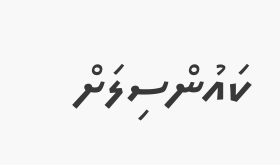ކައުންސިލަށް